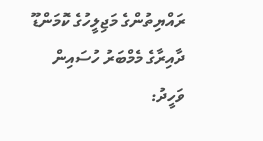ރައްޔިތުންގެ މަޖިލީހުގެ ކޮމަންޑޫ ދާއިރާގެ މެމްބަރު ހުސައިން ވަހީދު: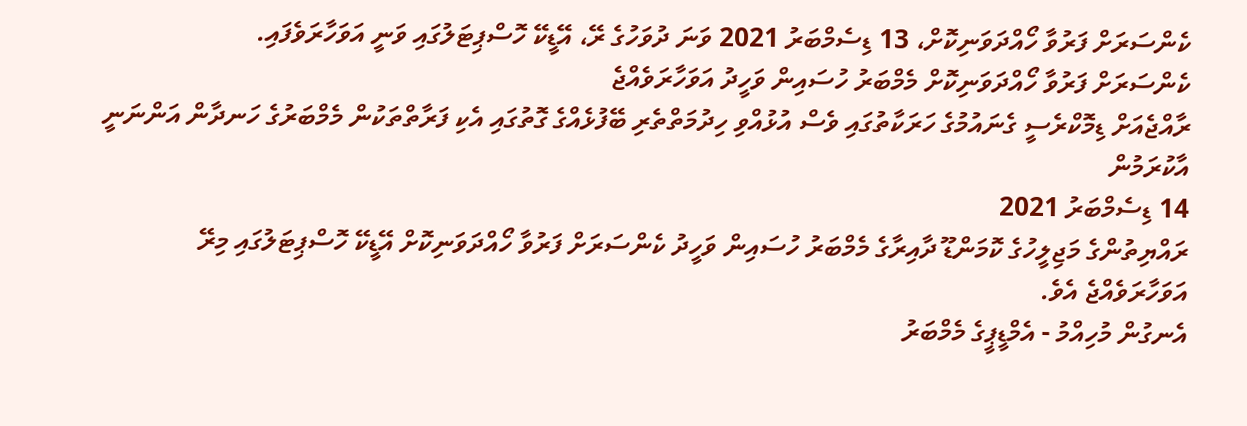ކެންސަރަށް ފަރުވާ ހޯއްދަވަނިކޮށް، 13 ޑިސެމްބަރު 2021 ވަނަ ދުވަހުގެ ރޭ، އޭޑީކޭ ހޮސްޕިޓަލުގައި ވަނީ އަވަހާރަވެފައި.
ކެންސަރަށް ފަރުވާ ހޯއްދަވަނިކޮށް މެމްބަރު ހުސައިން ވަހީދު އަވަހާރަވެއްޖެ
ރާއްޖެއަށް ޑިމޮކްރެސީ ގެނައުމުގެ ހަރަކާތުގައި ވެސް އުޅުއްވި ހިދުމަތްތެރި ބޭފުޅެއްގެ ގޮތުގައި އެކި ފަރާތްތަކުން މެމްބަރުގެ ހަނދާން އަންނަނީ އާކުރަމުން
14 ޑިސެމްބަރު 2021
ރައްޔިތުންގެ މަޖިލީހުގެ ކޮމަންޑޫ ދާއިރާގެ މެމްބަރު ހުސައިން ވަހީދު ކެންސަރަށް ފަރުވާ ހޯއްދަވަނިކޮށް އޭޑީކޭ ހޮސްޕިޓަލުގައި މިރޭ އަވަހާރަވެއްޖެ އެވެ.
އެނގުން މުހިއްމު - އެމްޑީޕީގެ މެމްބަރު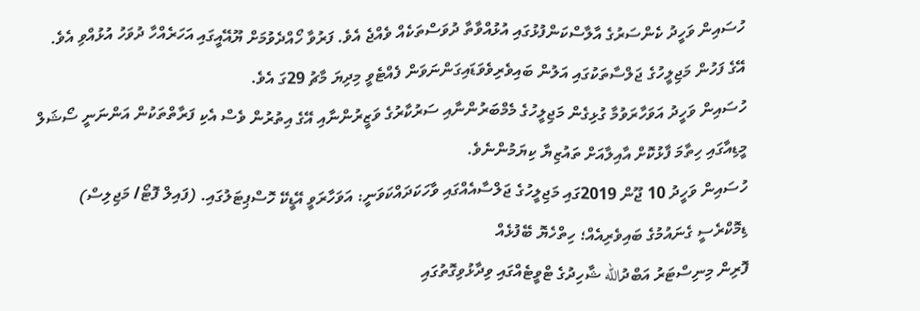ހުސައިން ވަހީދު ކެންސަރުގެ އާލާސްކަންފުޅުގައި އުޅުއްވާތާ ދުވަސްތަކެއް ވެއްޖެ އެވެ. ފަރުވާ ހޯއްދެވުމަށް ޔޫއޭއީގައި އަހަރެއްހާ ދުވަހު އުޅުއްވި އެވެ. އޭގެ ފަހުން މަޖިލީހުގެ ޖަލްސާތަކުގައި އަލުން ބައިވެރިވެވަޑައިގަންނަވަން ފެއްޓެވީ މިދިޔަ މާޗު 29ގަ އެވެ.
ހުސައިން ވަހީދު އަވަހާރަވުމާ ގުޅިގެން މަޖިލީހުގެ މެމްބަރުންނާއި ސަރުކާރުގެ ވަޒީރުންނާއި އޭގެ އިތުރުން ވެސް އެކި ފަރާތްތަކުން އަންނަނީ ސޯޝަލް މީޑިއާގައި ހިތާމަ ފާޅުކޮށް އާއިލާއަށް ތައުޒިޔާ ކިޔަމުންނެވެ.
ހުސައިން ވަހީދު 10 ޖޫން 2019ގައި މަޖިލީހުގެ ޖަލްސާއެއްގައި ވާހަކަދައްކަވަނީ: އަވަހާރަވީ އޭޑީކޭ ހޮސްޕިޓަލުގައި. (ފައިލް ފޮޓޯ/ މަޖިލިސް)
ޑިމޮކްރެސީ ގެނައުމުގެ ބައިވެރިއެއް؛ ހިތްހެޔޮ ބޭފުޅެއް
ފޮރިން މިނިސްޓަރު އަބްދުالله ޝާހިދުގެ ޓްވީޓެއްގައި ވިދާޅުވިގޮތުގައި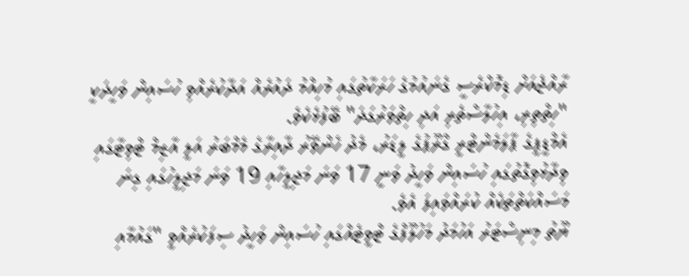ރާއްޖެއަށް ޑިމޮކްރެސީ ގެނައުމުގެ ހަރަކާތުގައި މުހިއްމު ދައުރެއް އަދާކުރެއްވި ހުސައިން ވަހީދަކީ "ހިތްތިރި، އިހުލާސްތެރި އަދި ހިތްވަރުގަދަ" ބޭފުޅެކެވެ.
އެމްޑީޕީގެ ޕާލަމެންޓްރީ ގްރޫޕުގެ ލީޑަރު، މެދު ހެންވޭރު ދާއިރާގެ މެމްބަރު އަލީ އާޒިމް ޓްވިޓާގައި ވިދާޅުވިގޮތުގައި ހުސައިން ވަހީދު ވަނީ 17 ވަނަ މަޖިލީހާއި 19 ވަނަ މަޖިލީހުގައި ގިނަ މަސައްކަތްތަކެއް ކުރައްވައިފަ އެވެ.
ޔޫތު މިނިސްޓަރު އަހުމަދު މަހުލޫފްގެ ޓްވީޓެއްގައި ހުސައިން ވަހީދު ސިފަކުރެއްވީ "ގައުމާއި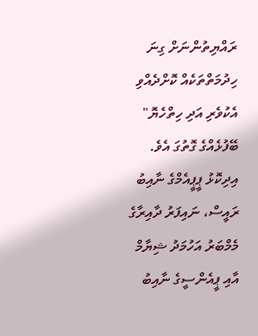ރައްޔިތުންނަށް ގިނަ  ހިދުމަތްތަކެއް ކޮށްދެއްވި އެކުވެރި އަދި ހިތްހެޔޮ" ބޭފުޅެއްގެ ގޮތުގަ އެވެ.
އިދިކޮޅު ޕީޕީއެމްގެ ނާއިބު ރައީސް، ނައިފަރު ދާއިރާގެ މެމްބަރު އަހުމަދު ޝިޔާމް އާއި ޕީއެންސީގެ ނާއިބު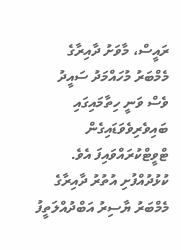ރައީސް، މާވަށު ދާއިރާގެ މެމްބަރު މުހައްމަދު ސައީދު ވެސް ވަނީ ހިތާމައިގައި ބައިވެރިވެވަޑައިގެން ޓްވީޓްކުރައްވައިފަ އެވެ.
ކުޅުދުއްފުށި އުތުރު ދާއިރާގެ މެމްބަރު ޔާސިރު އަބްދުއްލަތީފު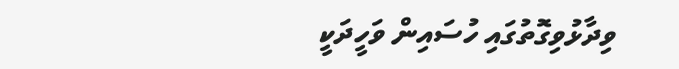ވިދާޅުވިގޮތުގައި ހުސައިން ވަހީދަކީ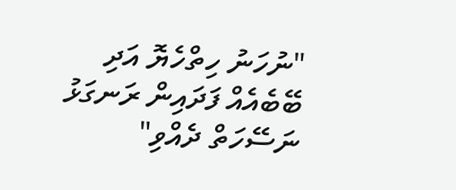"ނުހަނު ހިތްހެޔޮ އަދި ބޭބެއެއް ފަދައިން ރަނގަޅު ނަސޭހަތް ދެއްވި"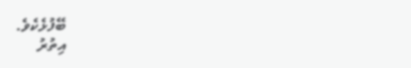ބޭފުޅެކެވެ.
އިތުރު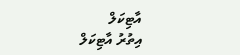އާޓިކަލް
އިތުރު އާޓިކަލް